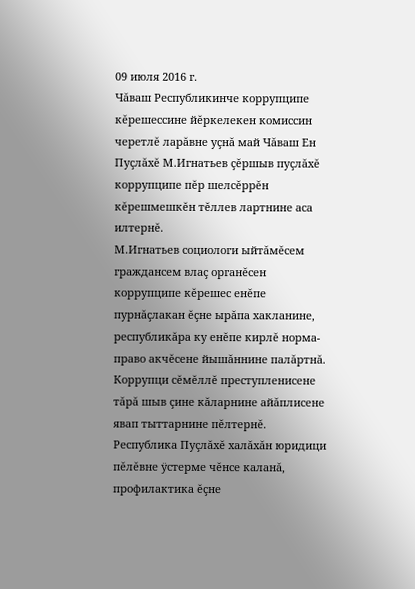09 июля 2016 г.
Чăваш Республикинче коррупципе кĕрешессине йĕркелекен комиссин черетлĕ ларăвне уçнă май Чăваш Ен Пуçлăхĕ М.Игнатьев çĕршыв пуçлăхĕ коррупципе пĕр шелсĕррĕн кĕрешмешкĕн тĕллев лартнине аса илтернĕ.
М.Игнатьев социологи ыйтăмĕсем граждансем влаç органĕсен коррупципе кĕрешес енĕпе пурнăçлакан ĕçне ырăпа хакланине, республикăра ку енĕпе кирлĕ норма-право акчĕсене йышăннине палăртнă. Коррупци сĕмĕллĕ преступленисене тăрă шыв çине кăларнине айăплисене явап тыттарнине пĕлтернĕ. Республика Пуçлăхĕ халăхăн юридици пĕлĕвне ÿстерме чĕнсе каланă, профилактика ĕçне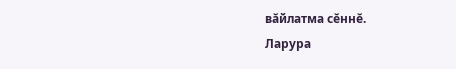вăйлатма сĕннĕ.
Ларура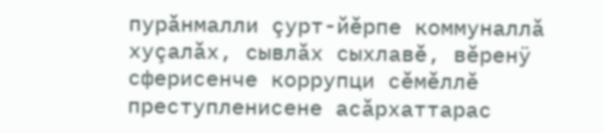пурăнмалли çурт-йĕрпе коммуналлă хуçалăх, сывлăх сыхлавĕ, вĕренÿ сферисенче коррупци сĕмĕллĕ преступленисене асăрхаттарас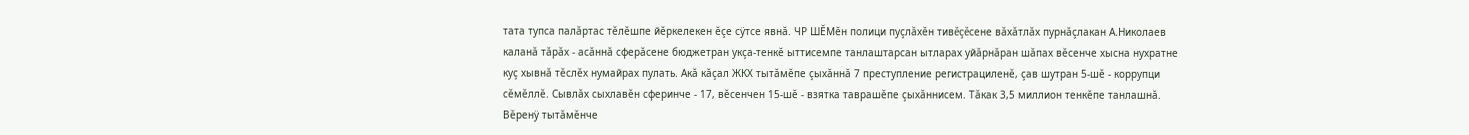тата тупса палăртас тĕлĕшпе йĕркелекен ĕçе сÿтсе явнă. ЧР ШĔМĕн полици пуçлăхĕн тивĕçĕсене вăхăтлăх пурнăçлакан А.Николаев каланă тăрăх - асăннă сферăсене бюджетран укçа-тенкĕ ыттисемпе танлаштарсан ытларах уйăрнăран шăпах вĕсенче хысна нухратне куç хывнă тĕслĕх нумайрах пулать. Акă кăçал ЖКХ тытăмĕпе çыхăннă 7 преступление регистрациленĕ, çав шутран 5-шĕ - коррупци сĕмĕллĕ. Сывлăх сыхлавĕн сферинче - 17, вĕсенчен 15-шĕ - взятка таврашĕпе çыхăннисем. Тăкак 3,5 миллион тенкĕпе танлашнă. Вĕренÿ тытăмĕнче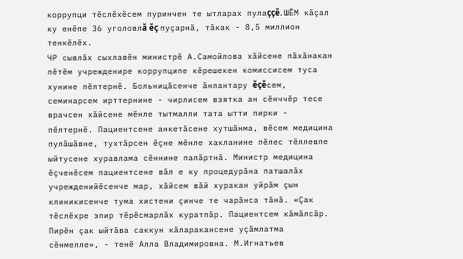коррупци тĕслĕхĕсем пуринчен те ытларах пулаççĕ. ШĔМ кăçал ку енĕпе 36 уголовлă ĕç пуçарнă, тăкак - 8,5 миллион тенкĕлĕх.
ЧР сывлăх сыхлавĕн министрĕ А.Самойлова хăйсене пăхăнакан пĕтĕм учрежденире коррупципе кĕрешекен комиссисем туса хунине пĕлтернĕ. Больницăсенче ăнлантару ĕçĕсем, семинарсем ирттернине - чирлисем взятка ан сĕнччĕр тесе врачсен хăйсене мĕнле тытмалли тата ытти пирки - пĕлтернĕ. Пациентсене анкетăсене хутшăнма, вĕсем медицина пулăшăвне, тухтăрсен ĕçне мĕнле хакланине пĕлес тĕллевпе ыйтусене хуравлама сĕннине палăртнă. Министр медицина ĕçченĕсем пациентсене вăл е ку процедурăна патшалăх учрежденийĕсенче мар, хăйсем вăй хуракан уйрăм çын клиникисенче тума хистени çинче те чарăнса тăнă. «Çак тĕслĕхре эпир тĕрĕсмарлăх куратпăр. Пациентсем кăмăлсăр. Пирĕн çак ыйтăва саккун кăларакансене уçăмлатма сĕнмелле», - тенĕ Алла Владимировна. М.Игнатьев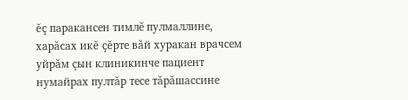ĕç паракансен тимлĕ пулмаллине, харăсах икĕ çĕрте вăй хуракан врачсем уйрăм çын клиникинче пациент нумайрах пултăр тесе тăрăшассине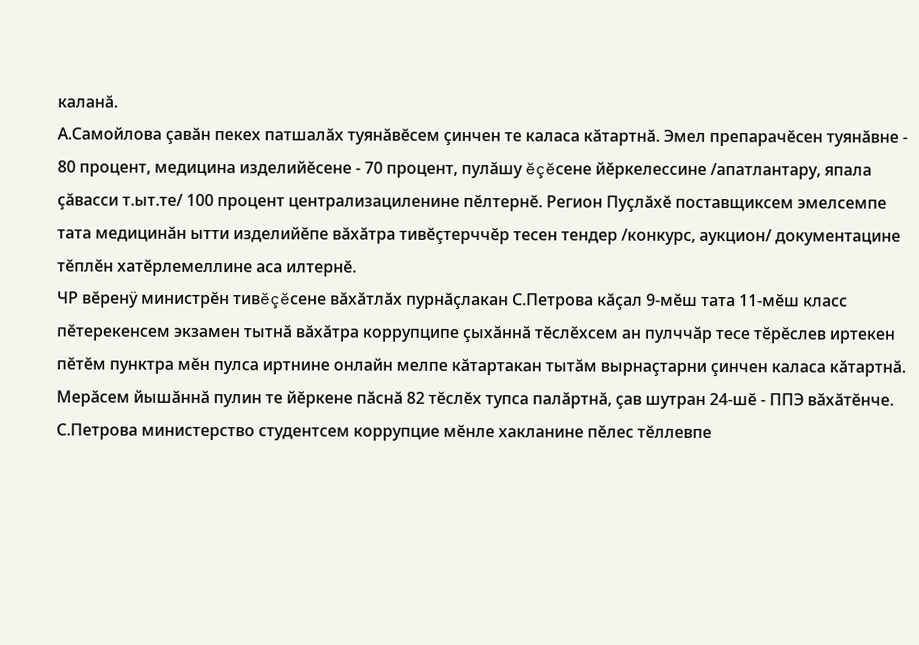каланă.
А.Самойлова çавăн пекех патшалăх туянăвĕсем çинчен те каласа кăтартнă. Эмел препарачĕсен туянăвне - 80 процент, медицина изделийĕсене - 70 процент, пулăшу ĕçĕсене йĕркелессине /апатлантару, япала çăвасси т.ыт.те/ 100 процент централизациленине пĕлтернĕ. Регион Пуçлăхĕ поставщиксем эмелсемпе тата медицинăн ытти изделийĕпе вăхăтра тивĕçтерччĕр тесен тендер /конкурс, аукцион/ документацине тĕплĕн хатĕрлемеллине аса илтернĕ.
ЧР вĕренÿ министрĕн тивĕçĕсене вăхăтлăх пурнăçлакан С.Петрова кăçал 9-мĕш тата 11-мĕш класс пĕтерекенсем экзамен тытнă вăхăтра коррупципе çыхăннă тĕслĕхсем ан пулччăр тесе тĕрĕслев иртекен пĕтĕм пунктра мĕн пулса иртнине онлайн мелпе кăтартакан тытăм вырнаçтарни çинчен каласа кăтартнă. Мерăсем йышăннă пулин те йĕркене пăснă 82 тĕслĕх тупса палăртнă, çав шутран 24-шĕ - ППЭ вăхăтĕнче. С.Петрова министерство студентсем коррупцие мĕнле хакланине пĕлес тĕллевпе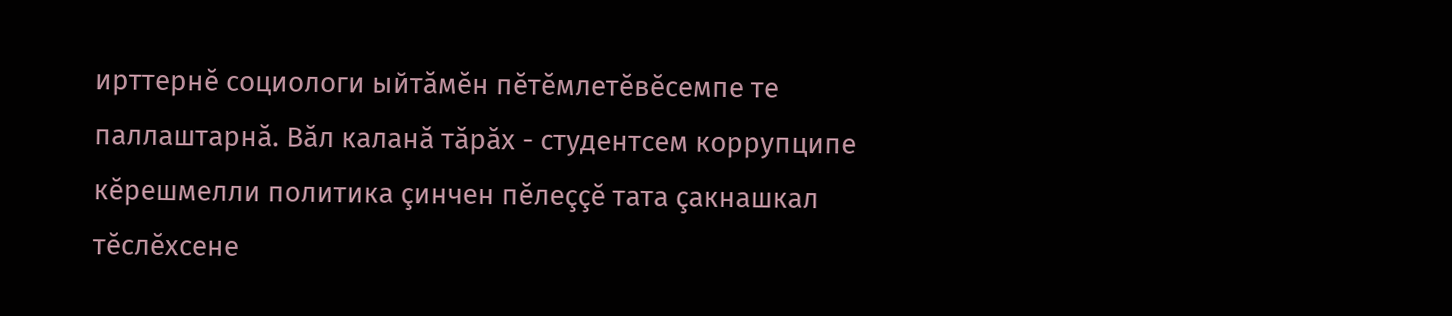ирттернĕ социологи ыйтăмĕн пĕтĕмлетĕвĕсемпе те паллаштарнă. Вăл каланă тăрăх - студентсем коррупципе кĕрешмелли политика çинчен пĕлеççĕ тата çакнашкал тĕслĕхсене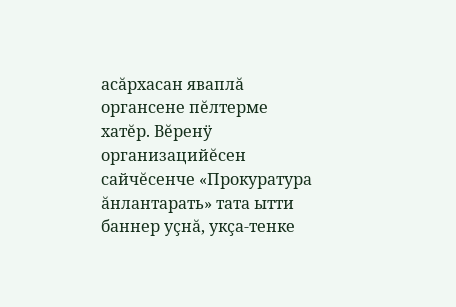асăрхасан яваплă органсене пĕлтерме хатĕр. Вĕренÿ организацийĕсен сайчĕсенче «Прокуратура ăнлантарать» тата ытти баннер уçнă, укçа-тенке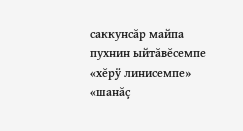саккунсăр майпа пухнин ыйтăвĕсемпе «хĕрÿ линисемпе» «шанăç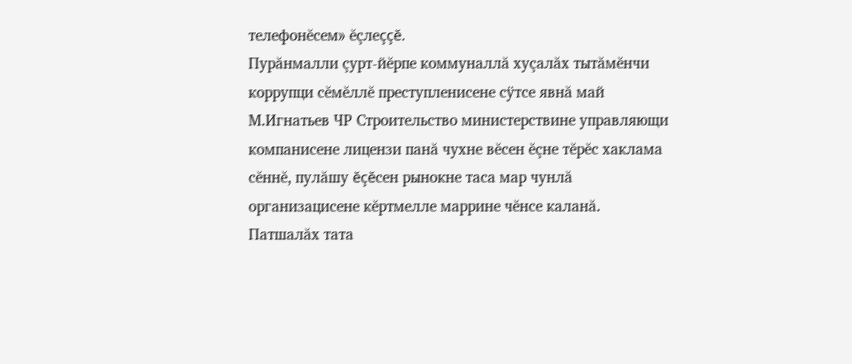телефонĕсем» ĕçлеççĕ.
Пурăнмалли çурт-йĕрпе коммуналлă хуçалăх тытăмĕнчи коррупци сĕмĕллĕ преступленисене сÿтсе явнă май М.Игнатьев ЧР Строительство министерствине управляющи компанисене лицензи панă чухне вĕсен ĕçне тĕрĕс хаклама сĕннĕ, пулăшу ĕçĕсен рынокне таса мар чунлă организацисене кĕртмелле маррине чĕнсе каланă.
Патшалăх тата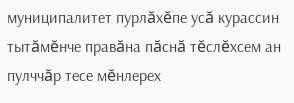муниципалитет пурлăхĕпе усă курассин тытăмĕнче правăна пăснă тĕслĕхсем ан пулччăр тесе мĕнлерех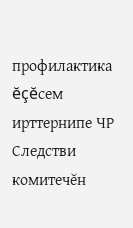профилактика ĕçĕсем ирттернипе ЧР Следстви комитечĕн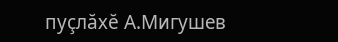пуçлăхĕ А.Мигушев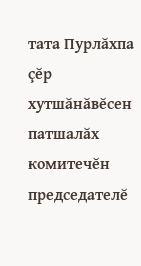тата Пурлăхпа çĕр хутшăнăвĕсен патшалăх комитечĕн председателĕ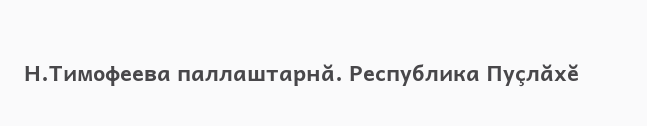Н.Тимофеева паллаштарнă. Республика Пуçлăхĕ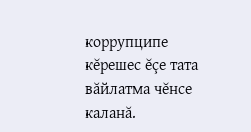коррупципе кĕрешес ĕçе тата вăйлатма чĕнсе каланă.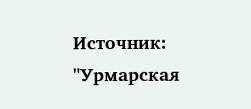Источник: "Урмарская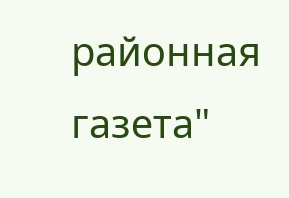районная газета"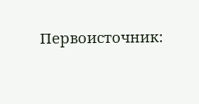Первоисточник: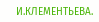И.КЛЕМЕНТЬЕВА.